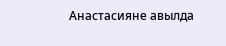Анастасияне авылда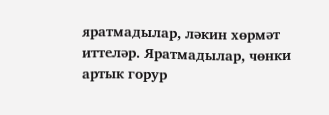яратмадылар, ләкин хөрмәт иттеләр. Яратмадылар, чөнки артык горур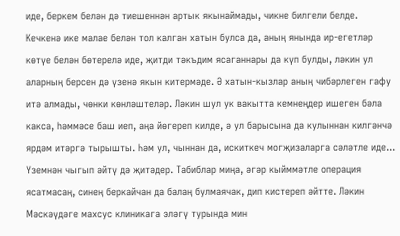иде, беркем белән дә тиешеннән артык якынаймады, чикне билгели белде. Кечкенә ике малае белән тол калган хатын булса да, аның янында ир-егетләр көтүе белән бөтерелә иде, җитди тәкъдим ясаганнары да күп булды, ләкин ул аларның берсен дә үзенә якын китермәде. Ә хатын-кызлар аның чибәрлеген гафу итә алмады, чөнки көнләштеләр. Ләкин шул ук вакытта кемнеңдер ишеген бәла какса, һәммәсе баш иеп, аңа йөгереп килде, ә ул барысына да кулыннан килгәнчә ярдәм итәргә тырышты. Һәм ул, чыннан да, искиткеч могҗизаларга сәләтле иде...
Үземнән чыгып әйтү дә җитәдер. Табиблар миңа, әгәр кыйммәтле операция ясатмасаң, синең беркайчан да балаң булмаячак, дип кистереп әйтте. Ләкин Мәскәүдәге махсус клиникага эләгү турында мин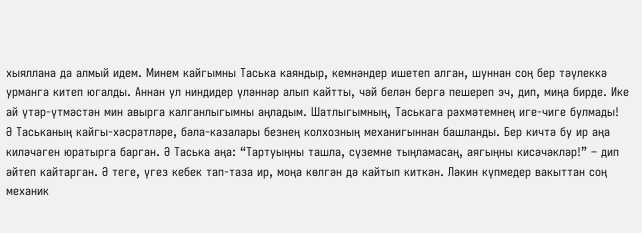хыяллана да алмый идем. Минем кайгымны Таська каяндыр, кемнәндер ишетеп алган, шуннан соң бер тәүлеккә урманга китеп югалды. Аннан ул ниндидер үләннәр алып кайтты, чәй белән бергә пешереп эч, дип, миңа бирде. Ике ай үтәр-үтмәстән мин авырга калганлыгымны аңладым. Шатлыгымның, Таськага рәхмәтемнең иге-чиге булмады!
Ә Таськаның кайгы-хәсрәтләре, бәла-казалары безнең колхозның механигыннан башланды. Бер кичтә бу ир аңа киләчәген юратырга барган. Ә Таська аңа: “Тартуыңны ташла, сүземне тыңламасаң, аягыңны кисәчәкләр!” – дип әйтеп кайтарган. Ә теге, үгез кебек тап-таза ир, моңа көлгән дә кайтып киткән. Ләкин күпмедер вакыттан соң механик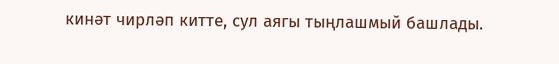кинәт чирләп китте, сул аягы тыңлашмый башлады.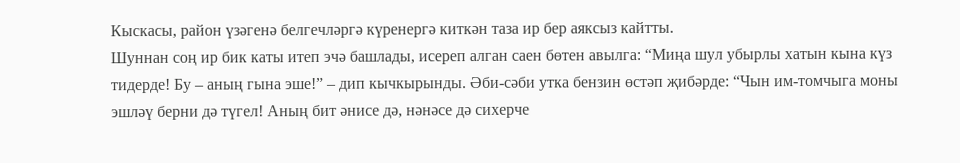Кыскасы, район үзәгенә белгечләргә күренергә киткән таза ир бер аяксыз кайтты.
Шуннан соң ир бик каты итеп эчә башлады, исереп алган саен бөтен авылга: “Миңа шул убырлы хатын кына күз тидерде! Бу – аның гына эше!” – дип кычкырынды. Әби-сәби утка бензин өстәп җибәрде: “Чын им-томчыга моны эшләү берни дә түгел! Аның бит әнисе дә, нәнәсе дә сихерче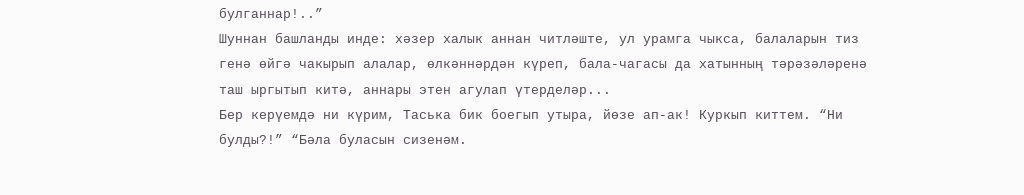булганнар!..”
Шуннан башланды инде: хәзер халык аннан читләште, ул урамга чыкса, балаларын тиз генә өйгә чакырып алалар, өлкәннәрдән күреп, бала-чагасы да хатынның тәрәзәләренә таш ыргытып китә, аннары этен агулап үтерделәр...
Бер керүемдә ни күрим, Таська бик боегып утыра, йөзе ап-ак! Куркып киттем. “Ни булды?!” “Бәла буласын сизенәм.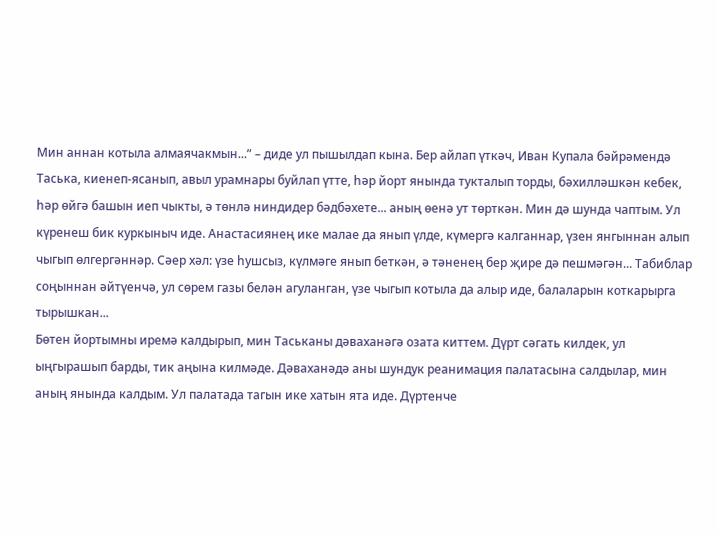Мин аннан котыла алмаячакмын...” – диде ул пышылдап кына. Бер айлап үткәч, Иван Купала бәйрәмендә Таська, киенеп-ясанып, авыл урамнары буйлап үтте, һәр йорт янында тукталып торды, бәхилләшкән кебек, һәр өйгә башын иеп чыкты, ә төнлә ниндидер бәдбәхете... аның өенә ут төрткән. Мин дә шунда чаптым. Ул күренеш бик куркыныч иде. Анастасиянең ике малае да янып үлде, күмергә калганнар, үзен янгыннан алып чыгып өлгергәннәр. Сәер хәл: үзе һушсыз, күлмәге янып беткән, ә тәненең бер җире дә пешмәгән... Табиблар соңыннан әйтүенчә, ул сөрем газы белән агуланган, үзе чыгып котыла да алыр иде, балаларын коткарырга тырышкан...
Бөтен йортымны иремә калдырып, мин Таськаны дәваханәгә озата киттем. Дүрт сәгать килдек, ул ыңгырашып барды, тик аңына килмәде. Дәваханәдә аны шундук реанимация палатасына салдылар, мин аның янында калдым. Ул палатада тагын ике хатын ята иде. Дүртенче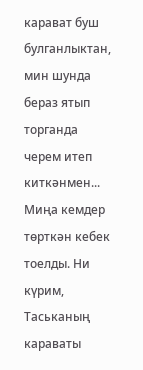карават буш булганлыктан, мин шунда бераз ятып торганда черем итеп киткәнмен...
Миңа кемдер төрткән кебек тоелды. Ни күрим, Таськаның караваты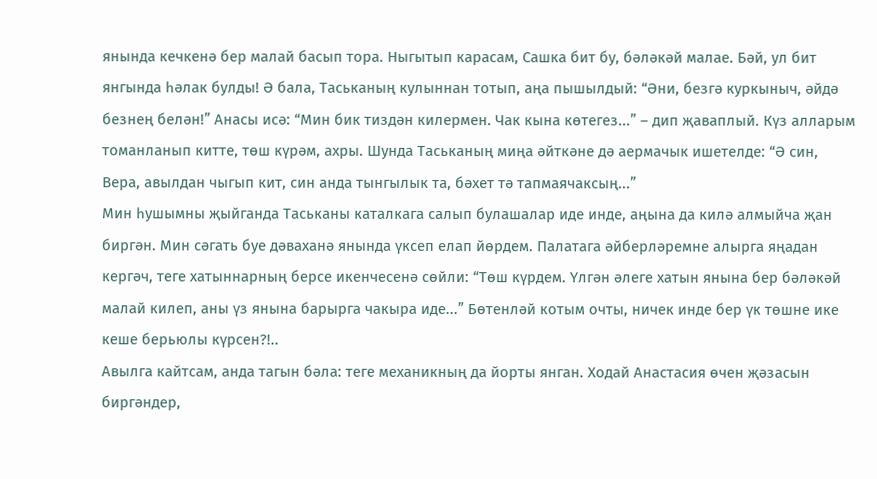янында кечкенә бер малай басып тора. Ныгытып карасам, Сашка бит бу, бәләкәй малае. Бәй, ул бит янгында һәлак булды! Ә бала, Таськаның кулыннан тотып, аңа пышылдый: “Әни, безгә куркыныч, әйдә безнең белән!” Анасы исә: “Мин бик тиздән килермен. Чак кына көтегез...” – дип җаваплый. Күз алларым томанланып китте, төш күрәм, ахры. Шунда Таськаның миңа әйткәне дә аермачык ишетелде: “Ә син, Вера, авылдан чыгып кит, син анда тынгылык та, бәхет тә тапмаячаксың...”
Мин һушымны җыйганда Таськаны каталкага салып булашалар иде инде, аңына да килә алмыйча җан биргән. Мин сәгать буе дәваханә янында үксеп елап йөрдем. Палатага әйберләремне алырга яңадан кергәч, теге хатыннарның берсе икенчесенә сөйли: “Төш күрдем. Үлгән әлеге хатын янына бер бәләкәй малай килеп, аны үз янына барырга чакыра иде...” Бөтенләй котым очты, ничек инде бер үк төшне ике кеше берьюлы күрсен?!..
Авылга кайтсам, анда тагын бәла: теге механикның да йорты янган. Ходай Анастасия өчен җәзасын биргәндер,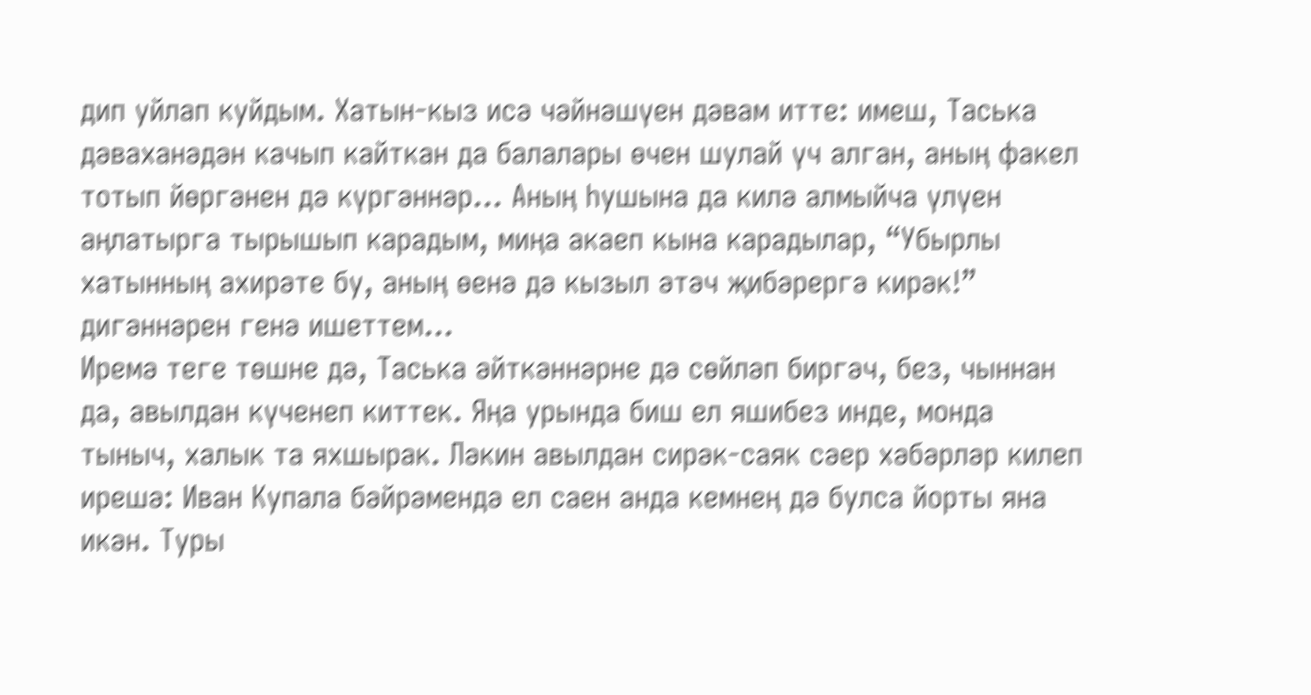дип уйлап куйдым. Хатын-кыз исә чәйнәшүен дәвам итте: имеш, Таська дәваханәдән качып кайткан да балалары өчен шулай үч алган, аның факел тотып йөргәнен дә күргәннәр... Аның һушына да килә алмыйча үлүен аңлатырга тырышып карадым, миңа акаеп кына карадылар, “Убырлы хатынның ахирәте бу, аның өенә дә кызыл әтәч җибәрергә кирәк!” дигәннәрен генә ишеттем...
Иремә теге төшне дә, Таська әйткәннәрне дә сөйләп биргәч, без, чыннан да, авылдан күченеп киттек. Яңа урында биш ел яшибез инде, монда тыныч, халык та яхшырак. Ләкин авылдан сирәк-саяк сәер хәбәрләр килеп ирешә: Иван Купала бәйрәмендә ел саен анда кемнең дә булса йорты яна икән. Туры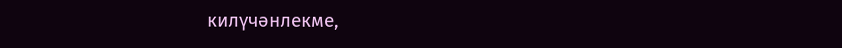килүчәнлекме,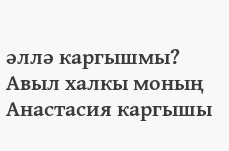әллә каргышмы? Авыл халкы моның Анастасия каргышы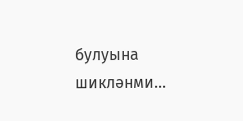булуына шикләнми...